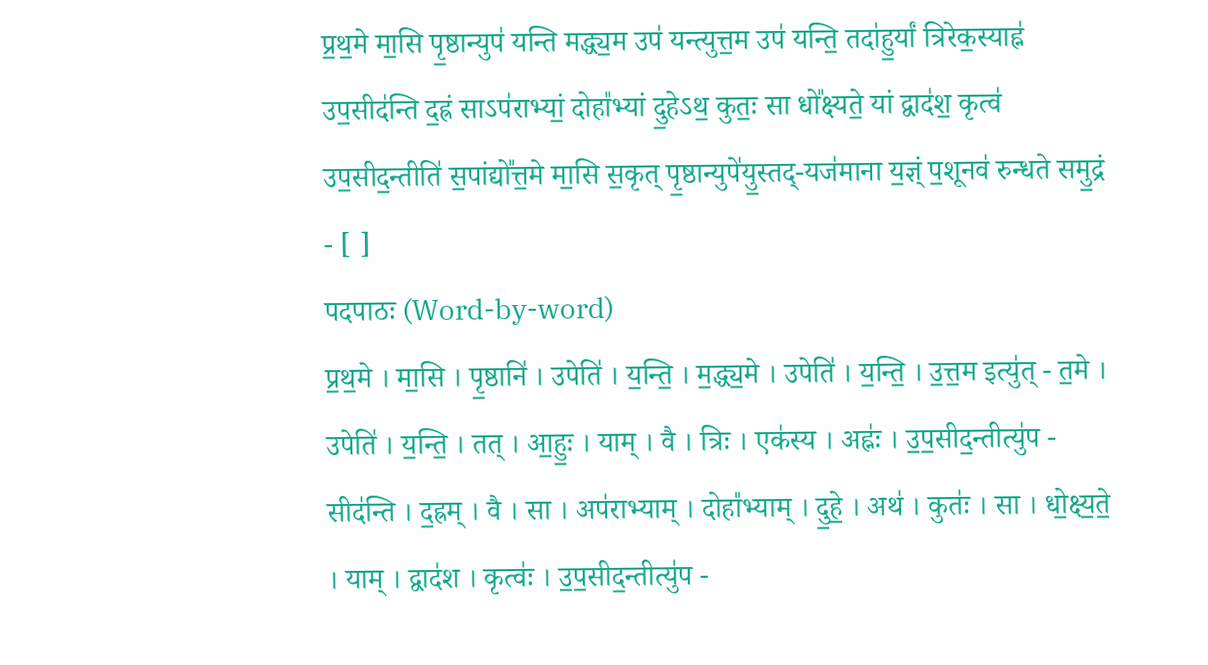प्र॒थ॒मे मा॒सि पृ॒ष्ठान्युप॑ यन्ति मद्ध्य॒म उप॑ यन्त्युत्त॒म उप॑ यन्ति॒ तदा॑हु॒र्यां त्रिरेक॒स्याह्न॑ उप॒सीद॑न्ति द॒ह्रं साऽप॑राभ्यां॒ दोहा᳚भ्यां दु॒हेऽथ॒ कुतः॒ सा धो᳚क्ष्यते॒ यां द्वाद॑श॒ कृत्व॑ उप॒सीद॒न्तीति॑ स॒पांद्यो᳚त्त॒मे मा॒सि स॒कृत् पृ॒ष्ठान्युपे॑यु॒स्तद्-यज॑माना य॒ज्ञ्ं प॒शूनव॑ रुन्धते समु॒द्रं - [ ]
पदपाठः (Word-by-word)
प्र॒थ॒मे । मा॒सि । पृ॒ष्ठानि॑ । उपेति॑ । य॒न्ति॒ । म॒द्ध्य॒मे । उपेति॑ । य॒न्ति॒ । उ॒त्त॒म इत्यु॑त् - त॒मे । उपेति॑ । य॒न्ति॒ । तत् । आ॒हुः॒ । याम् । वै । त्रिः । एक॑स्य । अह्नः॑ । उ॒प॒सीद॒न्तीत्यु॑प - सीद॑न्ति । द॒ह्रम् । वै । सा । अप॑राभ्याम् । दोहा᳚भ्याम् । दु॒हे॒ । अथ॑ । कुतः॑ । सा । धो॒क्ष्य॒ते॒ । याम् । द्वाद॑श । कृत्वः॑ । उ॒प॒सीद॒न्तीत्यु॑प -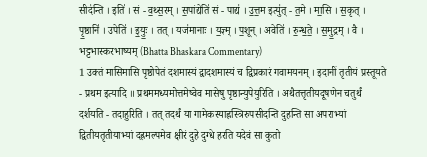सीद॑न्ति । इति॑ । सं - व॒थ्स॒रम् । स॒पांद्येति॑ सं - पाद्य॑ । उ॒त्त॒म इत्यु॑त् - त॒मे । मा॒सि । स॒कृत् । पृ॒ष्ठानि॑ । उपेति॑ । इ॒युः॒ । तत् । यज॑मानाः । य॒ज्ञ्म् । प॒शून् । अवेति॑ । रु॒न्ध॒ते॒ । स॒मु॒द्रम् । वै ।
भट्टभास्करभाष्यम् (Bhatta Bhaskara Commentary)
1 उक्तं मासिमासि पृष्ठोपेतं दशमास्यं द्वादशमास्यं च द्विप्रकारं गवामयनम् । इदानीं तृतीयं प्रस्तूयते - प्रथम इत्यादि ॥ प्रथममध्यमोत्तमेष्वेव मासेषु पृष्ठान्युपेयुरिति । अथैतत्तृतीयदूषणेन चतुर्थं दर्शयति - तदाहुरिति । तत् तदर्थं या गामेकस्याह्नस्त्रिरुपसीदन्ति दुहन्ति सा अपराभ्यां द्वितीयतृतीयाभ्यां दह्रमल्पमेव क्षीरं दुहे दुग्धे हरति यदेवं सा कुतो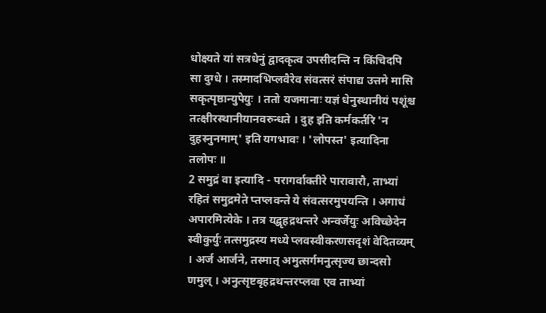धोक्ष्यते यां सत्रधेनुं द्वादकृत्व उपसीदन्ति न किंचिदपि सा दुग्धे । तस्मादभिप्लवैरेव संवत्सरं संपाद्य उत्तमे मासि सकृत्पृष्ठान्युपेयुः । ततो यजमानाः यज्ञं धेनुस्थानीयं पशूंश्च तत्क्षीरस्थानीयानवरुन्धते । दुह इति कर्मकर्तरि 'न दुहस्नुनमाम्' इति यगभावः । 'लोपस्त' इत्यादिना तलोपः ॥
2 समुद्रं वा इत्यादि - परागर्वाक्तीरे पारावारौ, ताभ्यां रहितं समुद्रमेते प्तप्लवन्ते ये संवत्सरमुपयन्ति । अगाधं अपारमित्येके । तत्र यद्बृहद्रथन्तरे अन्वर्जेयुः अविच्छेदेन स्वीकुर्युः तत्समुद्रस्य मध्ये प्लवस्वीकरणसदृशं वेदितव्यम् । अर्ज आर्जने, तस्मात् अमुत्सर्गमनुत्सृज्य छान्दसो णमुल् । अनुत्सृष्टबृहद्रथन्तरप्लवा एव ताभ्यां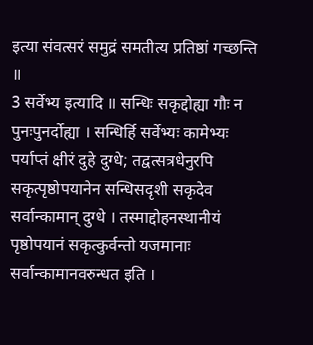इत्या संवत्सरं समुद्रं समतीत्य प्रतिष्ठां गच्छन्ति ॥
3 सर्वेभ्य इत्यादि ॥ सन्धिः सकृद्दोह्या गौः न पुनःपुनर्दोह्या । सन्धिर्हि सर्वेभ्यः कामेभ्यः पर्याप्तं क्षीरं दुहे दुग्धे; तद्वत्सत्रधेनुरपि सकृत्पृष्ठोपयानेन सन्धिसदृशी सकृदेव सर्वान्कामान् दुग्धे । तस्माद्दोहनस्थानीयं पृष्ठोपयानं सकृत्कुर्वन्तो यजमानाः सर्वान्कामानवरुन्धत इति ।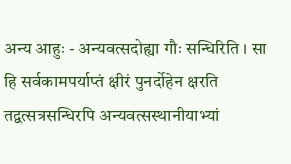अन्य आहुः - अन्यवत्सदोह्या गौः सन्धिरिति । सा हि सर्वकामपर्याप्तं क्षीरं पुनर्दोहेन क्षरति तद्वत्सत्रसन्धिरपि अन्यवत्सस्थानीयाभ्यां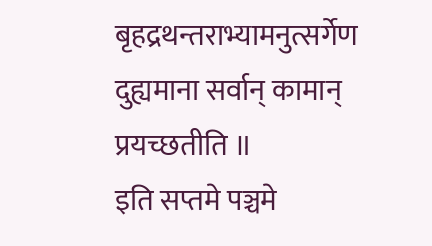बृहद्रथन्तराभ्यामनुत्सर्गेण दुह्यमाना सर्वान् कामान् प्रयच्छतीति ॥
इति सप्तमे पञ्चमे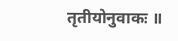तृतीयोनुवाकः ॥